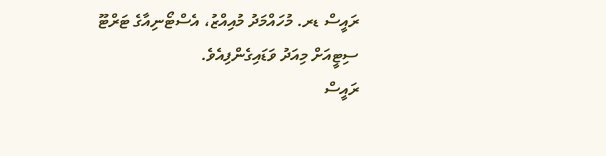ރައީސް ޑރ. މުހައްމަދު މުއިއްޒު، އެސްޓޯނިއާގެ ޓަރްޓޫ ސިޓީއަށް މިއަދު ވަޑައިގެންފިއެވެ.
ރައީސް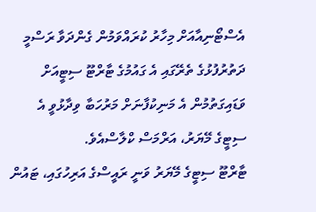އެސްޓޯނިއާއަށް މިހާރު ކުރައްވަމުން ގެންދަވާ ރަސްމީ ދަތުރުފުޅުގެ ތެރޭގައި އެ ގައުމުގެ ޓާރްޓޫ ސިޓީއަށް ވަޑައިގަތުމުން އެ މަނިކުފާނަށް މަރުހަބާ ވިދާޅުވީ އެ ސިޓީގެ މޭޔަރު، އަރްމަސް ކްލާސްއެވެ.
ޓާރްޓޫ ސިޓީގެ މޭޔަރު ވަނީ ރައީސްގެ އަރިހުގައި، ޓައުން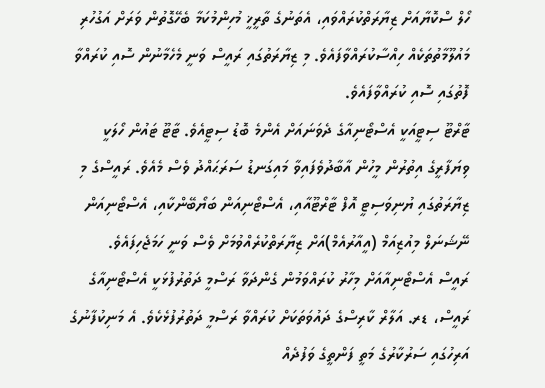ހޯލް ސްކޮޔާއަށް ޒިޔާރަތްކުރައްވައި، އެތަނުގެ ތާރީޚީ މުހިންމުކަމާ ބެހޭގޮތުން ވަރަށް އަގުހުރި މައުލޫމާތުތަކެއް ހިއްސާކުރައްވާފައެވެ. މި ޒިޔާރަތުގައި ރައީސް ވަނީ މެހެމާނުން ސޮއި ކުރައްވާ ފޮތުގައި ސޮއި ކުރައްވާފައެވެ.
ޓާރްޓޫ ސިޓީއަކީ އެސްޓޯނިއާގެ ދެވަނައަށް އެންމެ ބޮޑު ސިޓީއެވެ. ޓާޓޫ ޓައުން ހޯލަކީ ވިޔަފާރީގެ އިތުރުން މީހުން އާބާދުވެފައިވާ މައިގަނޑު ސަރަޙައްދު ވެސް މެއެވެ. ރައީސްގެ މި ޒިޔާރަތުގައި ޔުނިވަސިޓީ އޮފް ޓާރްޓޫއާއި، އެސްޓޯނިއަން ބަޔޯބޭންކާއި، އެސްޓޯނިއަން ނޭޝަނަލް މިއުޒިއަމް (އީއާރުއެމް)އަށް ޒިޔާރަތްކުރެއްވުމަށް ވެސް ވަނީ ހަމަޖެހިފައެވެ.
ރައީސް އެސްޓޯނިއާއަށް މިހާރު ކުރައްވަމުން ގެންދަވާ ރަސްމީ ދަތުރުފުޅަކީ އެސްޓޯނިއާގެ ރައީސް، ޑރ. އަލާރް ކާރިސްގެ ދައުވަތަކަށް ކުރައްވާ ރަސްމީ ދަތުރުފުޅެކެވެ. އެ މަނިކުފާނުގެ އަރިހުގައި ސަރުކާރުގެ މަތީ ފަންތީގެ ވަފުދެއް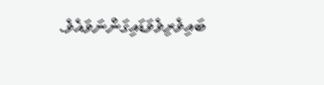ބައިވެރިވެވަޑައިގަންނަވައެވެ.